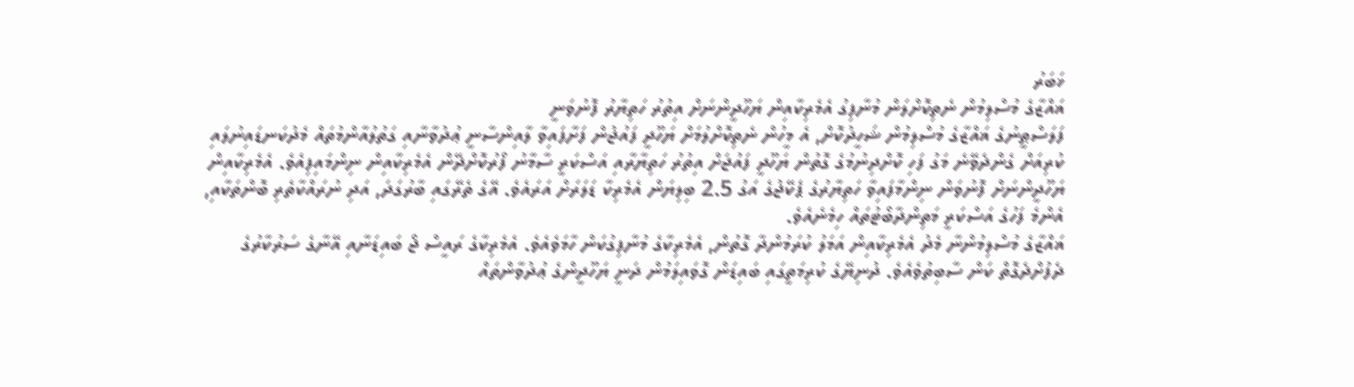ޚަބަރު
ޣައްޒާގެ މުސްލިމުން ނެތިކޮށްލަން މުނާފިގު އެމެރިކާއިން ޔަހޫދީންނަށް އިތުރު ހަތިޔާރު ފޮނުވަނީ
ފަލަސްޠީނުގެ ޣައްޒާގެ މުސްލިމުން ޝަހީދުކޮށް, އެ މީހުން ނެތިކޮށްލުމަށް ޔަހޫދީ ފައުޖުން ފަށާފައިވާ ލާއިންސާނީ ޢުދުވާނާއި ގަތުލުއާންމުތައް މެދުކަނޑައިނުލައި ކުރިއަށް ގެންދެވޭނެ މަގު ފަހި ކޮށްދިނުމުގެ ގޮތުން ޔަހޫދީ ފައުޖަށް އިތުރު ހަތިޔާރާއި އަސްކަރީ ސާމާނު ފޯރުކޮށްދޭން އެމެރިކާއިން ނިންމައިފިއެވެ. އެމެރިކާއިން ޔަހޫދީންނަށް ފޮނުވަން ނިންމާފައިވާ ހަތިޔާރުގެ ޕެކޭޖުގެ އަގު 2.5 ބިލިޔަން އެމެރިކާ ޑަލަރަށް އަރައެވެ. އޭގެ ތެރޭގައި ބާރުގަދަ, އަދި ނުރައްކާތެރި ބޮންތަކާއި, އެންމެ ފަހުގެ އަސްކަރީ މަތިންދާބޯޓުތައް ހިމެނެއެވެ.
ޣައްޒާގެ މުސްލިމުންނާ މެދު އެމެރިކާއިން އަމަލު ކުރަމުންދާ ގޮތުން, އެމެރިކާގެ މުނާފިގުކަން ހާމަވެއެވެ. އެމެރިކާގެ ރައީސް ޖޯ ބައިޑަނާއި އޭނާގެ ސަރުކާރުގެ ދެފުށްދެގޮތް ކަން ސާބިތުވެއެވެ. ދުނިޔޭގެ ކުރިމަތީގައި ބައިޑަން ގޮވައިލަމުން ދަނީ ޔަހޫދީންގެ ޢުދުވާންތައް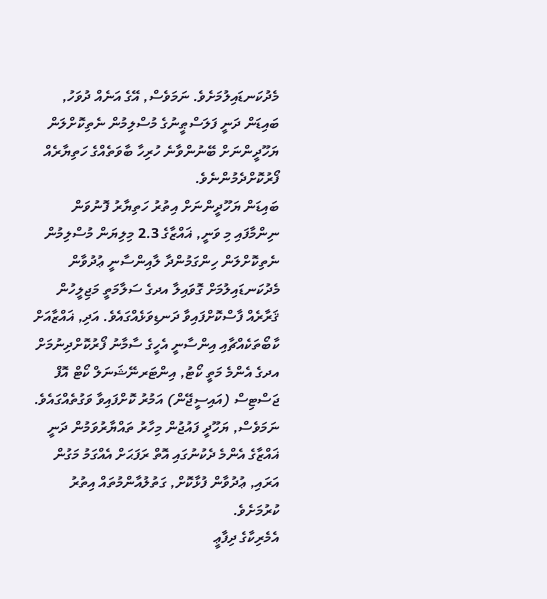މެދުކަނޑައިލުމަށެވެ. ނަމަވެސް, އޭގެ އަނެއް ދުވަހު, ބައިޑަން ދަނީ ފަލަސްޠީނުގެ މުސްލިމުން ނެތިކޮށްލަން ޔަހޫދީންނަށް ބޭނުންވާނެ ހުރިހާ ބާވަތެއްގެ ހަތިޔާރެއް ފޯރުކޮށްދެމުންނެވެ.
ބައިޑަން ޔަހޫދީންނަށް އިތުރު ހަތިޔާރު ފޮނުވަން ނިންމާފައި މި ވަނީ, ޣައްޒާގެ 2.3 މިލިޔަން މުސްލިމުން ނެތިކޮށްލަން ހިންގަމުންދާ ލާއިންސާނީ ޢުދުވާން މެދުކަނޑައިލުމަށް ގޮވައިލާ އދގެ ސަލާމަތީ މަޖިލީހުން ޤަރާރެއް ފާސްކޮށްފައިވާ ދަނޑިވަޅެއްގައެވެ. އަދި, ޣައްޒާއަށް ކާބޯތަކެއްޗާއި އިންސާނީ އެހީގެ ސާމާނު ފޯރުކޮށްދިނުމަށް އދގެ އެންމެ މަތީ ކޯޓު, އިންޓަރނޭޝަނަލް ކޯޓް އޮފް ޖަސްޓިސް (އައިސީޖޭން) އަމުރު ކޮށްފައިވާ ވަގުތެއްގައެވެ. ނަމަވެސް, ޔަހޫދީ ފައުޖުން މިހާރު ތައްޔާރުވަމުން ދަނީ ޣައްޒާގެ އެންމެ ދެކުނުގައި އޮތް ރަފަޙަށް އެއްގަމު މަގުން އަރައި, ޢުދުވާން ފުޅާކޮށް, ގަތުލުއާންމުތައް އިތުރު ކުރުމަށެވެ.
އެމެރިކާގެ ދިފާޢީ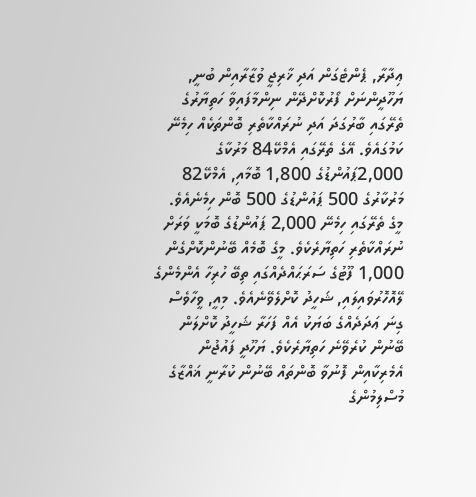ޢިދާރާ, ޕެންޓެގަން އަދި ޚާރިޖީ ވުޒާރާއިން ބުނީ, ޔަހޫދީންނަށް ފޯރުކޮށްދޭން ނިންމާފައިވާ ހަތިޔާރުގެ ތެރޭގައި ބާރުގަދަ އަދި ނުރައްކާތެރި ބޮންތަކެއް ހިމެނޭ ކަމުގައެވެ. އޭގެ ތެރޭގައި އެމްކޭ84 މަރުކާގެ 2,000ޕައުންޑުގެ 1,800 ބޮމާއި, އެމްކޭ82 މަރުކާރުގެ 500 ޕައުންޑުގެ 500 ބޮން ހިމެނެއެވެ.
މީގެ ތެރޭގައި ހިމެނޭ 2,000 ޕައުންޑުގެ ބޮމަކީ ވަރަށް ނުރައްކާތެރި ހަތިޔާރެކެވެ. މީގެ ބޮމެއް ބޭނުންކޮށްގެން 1,000 ފޫޓުގެ ސަރަޙައްދެއްގައި ތިބޭ ހުރިހާ އެންމެންގެ ލޭއޮހޮރުވައިލައި, ޝަހީދު ކޮށްލެވޭނެއެވެ. މިއީ, ވީހާވެސް ގިނަ ޢަދަދެއްގެ ބަޔަކު އެއް ފަހަރާ ޝަހީދު ކޮށްލަން ބޭނުން ކުރެވޭނެ ހަތިޔާރެކެވެ. ޔަހޫދީ ފައުޖުން އެމެރިކާއިން ފޮނުވާ ބޮންތައް ބޭނުން ކުރާނީ ޣައްޒާގެ މުސްލިމުންގެ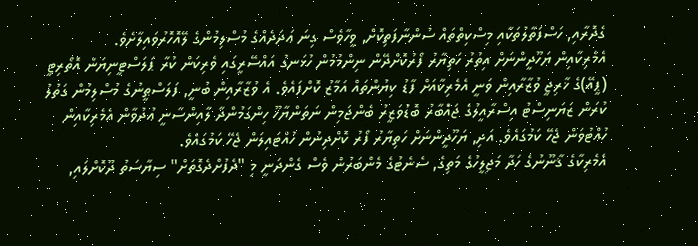ގެދޮރާއި, ހަސްފަތާލުތަކާއި މިސްކިތްތައް ސުންނާފަތިކޮށް, ވީހާވެސް ގިނަ ޢަދަދެއްގެ މުސްލިމުންގެ ލޭއޮހޮރުވައިލާށެވެ.
އެމެރިކާއިން ޔަހޫދީންނަށް އިތުރު ހަތިޔާރު ފޯރުކޮށްދޭން ނިންމުމުން ހުޅަނގު އައްސޭރީގައި ވެރިކަން ކުރާ ޕަލަސްޓީނިޔަން އޮތޯރިޓީ (ޕީއޭ)ގެ ޚާރިޖީ ވުޒާރާއިން ވަނީ އެމެރިކާއަށް ފާޑު ކިޔުންތައް އަމާޒު ކޮށްފައެވެ. އެ ވުޒާރާއިން ބުނީ, ފަލަސްޠީނުގެ މުސްލިމުން ގަތުލު ކުރަން ޒަޔަނިސްޓު އިސްރާއީލުގެ ޖައްބާރު ބޮޑުވަޒީރު ބެންޖަމިން ނަތަންޔާހޫ ހިންގަމުންދާ ލާއިންސާނީ ޢުދުވާން އެމެރިކާއިން ހުއްޓުވަން ޖެހޭ ކަމުގައެވެ. އަދި, ޔަހޫދީންނަށް ހަތިޔާރު ފޯރު ކޮށްދިނުން ހުއްޓައިލަން ޖެހޭ ކަމުގައެވެ.
އެމެރިކާގެ ޤާނޫނުގެ ހަދާ މަޖިލީހުގެ މަތިގެ, ސެނެޓުގެ މެންބަރުން ވެސް ގެންދަނީ މި "ދެފުށްދެގޮތަށް" ސިޔާސަތު ދޫކޮށްލައި,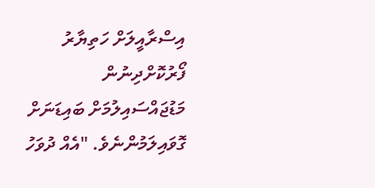އިސްރާއީލަށް ހަތިޔާރު ފޯރުކޮށްދިނުން މަޑުޖައްސައިލުމަށް ބައިޑަނަށް ގޮވައިލަމުންނެވެ. "އެއް ދުވަހު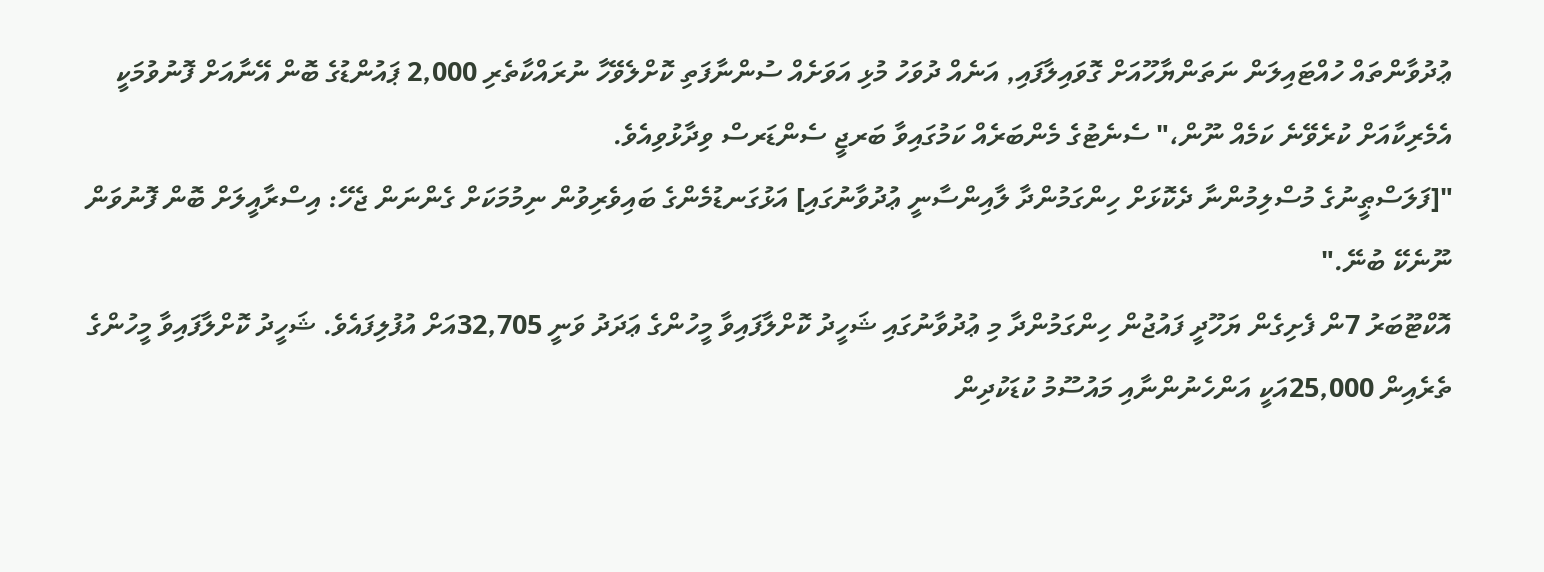ޢުދުވާންތައް ހުއްޓައިލަން ނަތަންޔާހޫއަށް ގޮވައިލާފައި, އަނެއް ދުވަހު މުޅި އަވަށެއް ސުންނާފަތި ކޮށްލެވޭހާ ނުރައްކާތެރި 2,000 ޕައުންޑުގެ ބޮން އޭނާއަށް ފޮނުވުމަކީ އެމެރިކާއަށް ކުރެވޭނެ ކަމެއް ނޫން،" ސެނެޓުގެ މެންބަރެއް ކަމުގައިވާ ބަރޖީ ސެންޑަރސް ވިދާޅުވިއެވެ.
"[ފަލަސްޠީނުގެ މުސްލިމުންނާ ދެކޮޅަށް ހިންގަމުންދާ ލާއިންސާނީ ޢުދުވާނުގައި] އަޅުގަނޑުމެންގެ ބައިވެރިވުން ނިމުމަކަށް ގެންނަން ޖެހޭ: އިސްރާއީލަށް ބޮން ފޮނުވަން ނޫނެކޭ ބުނޭ."
އޮކްޓޫބަރު 7ން ފެށިގެން ޔަހޫދީ ފައުޖުން ހިންގަމުންދާ މި ޢުދުވާނުގައި ޝަހީދު ކޮށްލާފައިވާ މީހުންގެ ޢަދަދު ވަނީ 32,705އަށް އުފުލިފައެވެ. ޝަހީދު ކޮށްލާފައިވާ މީހުންގެ ތެރެއިން 25,000އަކީ އަންހެނުންނާއި މައުސޫމު ކުޑަކުދިން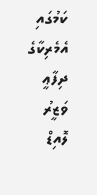ކަމުގައި އެމެރިކާގެ ދިފާޢީ ވަޒީރު ލޮއިޑް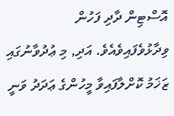އޮސްޓިން ދާދި ފަހުން ވިދާޅުވެފައިވެއެވެ. އަދި, މި ޢުދުވާނުގައި ޒަޚަމު ކޮށްލާފައިވާ މީހުންގެ ޢަދަދު ވަނީ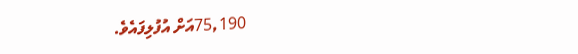75,190އަށް އުފުލިފައެވެ.